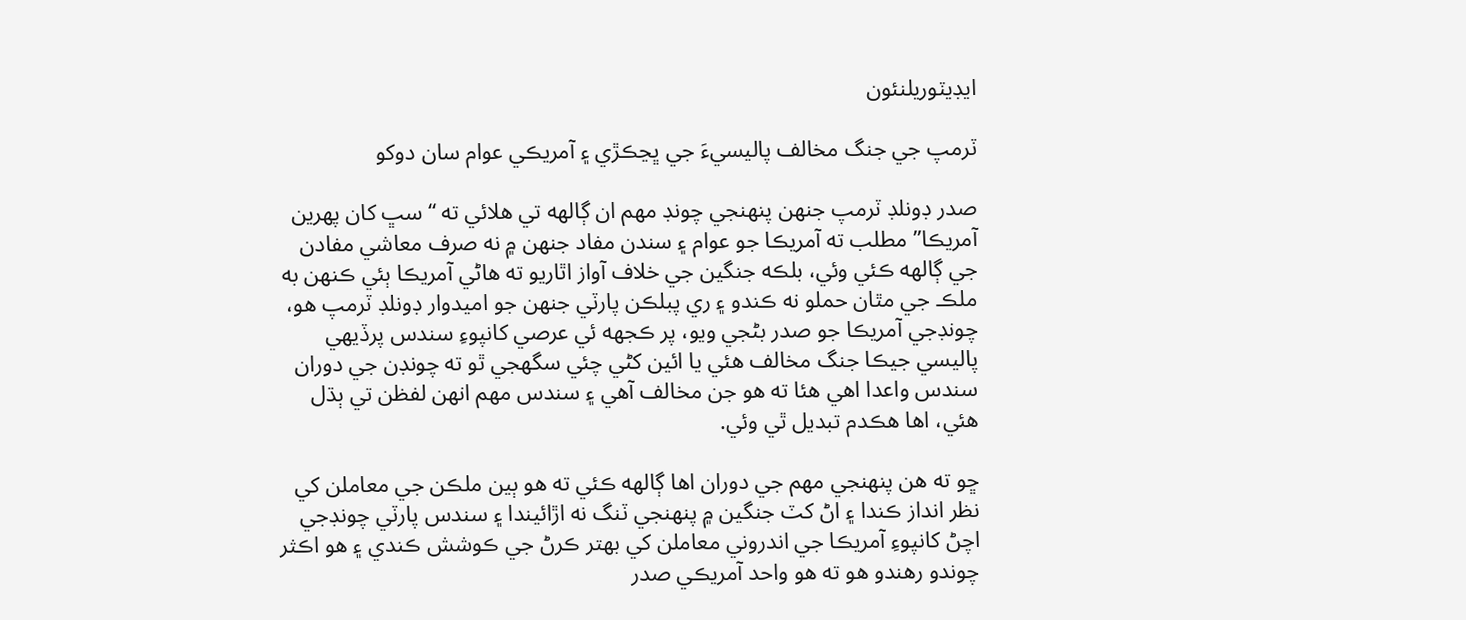ايڊيٽوريلنئون

ٽرمپ جي جنگ مخالف پاليسيءَ جي ڀڃڪڙي ۽ آمريڪي عوام سان دوکو

صدر ڊونلڊ ٽرمپ جنهن پنهنجي چونڊ مهم ان ڳالهه تي هلائي ته “سڀ کان پهرين آمريڪا” مطلب ته آمريڪا جو عوام ۽ سندن مفاد جنهن ۾ نه صرف معاشي مفادن جي ڳالهه ڪئي وئي، بلڪه جنگين جي خلاف آواز اٿاريو ته هاڻي آمريڪا ٻئي ڪنهن به ملڪ جي مٿان حملو نه ڪندو ۽ ري پبلڪن پارٽي جنهن جو اميدوار ڊونلڊ ٽرمپ هو، چونڊجي آمريڪا جو صدر بڻجي ويو، پر ڪجهه ئي عرصي کانپوءِ سندس پرڏيهي پاليسي جيڪا جنگ مخالف هئي يا ائين کڻي چئي سگهجي ٿو ته چونڊن جي دوران سندس واعدا اهي هئا ته هو جن مخالف آهي ۽ سندس مهم انهن لفظن تي ٻڌل هئي، اها هڪدم تبديل ٿي وئي.

ڇو ته هن پنهنجي مهم جي دوران اها ڳالهه ڪئي ته هو ٻين ملڪن جي معاملن کي نظر انداز ڪندا ۽ اڻ کٽ جنگين ۾ پنهنجي ٽنگ نه اڙائيندا ۽ سندس پارٽي چونڊجي اچڻ کانپوءِ آمريڪا جي اندروني معاملن کي بهتر ڪرڻ جي ڪوشش ڪندي ۽ هو اڪثر چوندو رهندو هو ته هو واحد آمريڪي صدر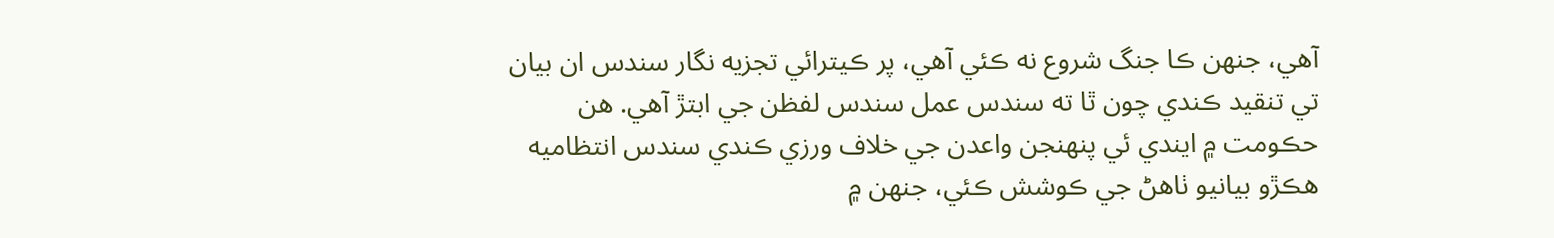آهي، جنهن ڪا جنگ شروع نه ڪئي آهي، پر ڪيترائي تجزيه نگار سندس ان بيان تي تنقيد ڪندي چون ٿا ته سندس عمل سندس لفظن جي ابتڙ آهي. هن حڪومت ۾ ايندي ئي پنهنجن واعدن جي خلاف ورزي ڪندي سندس انتظاميه هڪڙو بيانيو ٺاهڻ جي ڪوشش ڪئي، جنهن ۾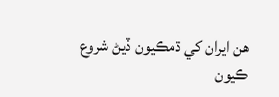هن ايران کي ڌمڪيون ڏيڻ شروع ڪيون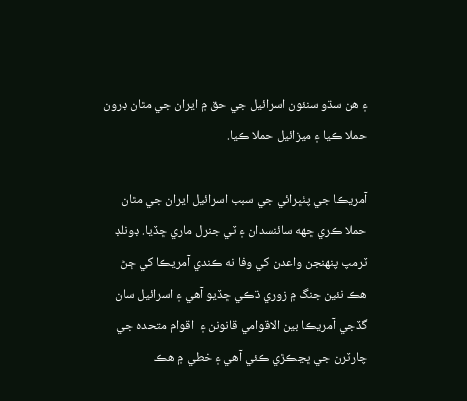۽ هن سڌو سنئون اسرائيل جي حق ۾ ايران جي مٿان ڊرون حملا ڪيا ۽ ميزائيل حملا ڪيا.

آمريڪا جي پٺڀرائي جي سبب اسرائيل ايران جي مٿان حملا ڪري ڇهه سائنسدان ۽ ٽي جنرل ماري ڇڏيا. ڊونلڊ ٽرمپ پنهنجن واعدن کي وفا نه ڪندي آمريڪا کي ڄڻ هڪ نئين جنگ ۾ زوري ڌڪي ڇڏيو آهي ۽ اسرائيل سان گڏجي آمريڪا بين الاقوامي قانونن ۽  اقوام متحده جي چارٽرن جي ڀڃڪڙي ڪئي آهي ۽ خطي ۾ هڪ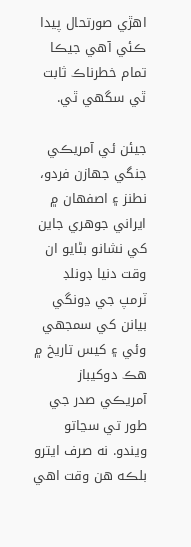اهڙي صورتحال پيدا ڪئي آهي جيڪا تمام خطرناڪ ثابت ٿي سگهي ٿي.

جيئن ئي آمريڪي جنگي جهازن فردو، نطنز ۽ اصفهان ۾ ايراني جوهري جاين کي نشانو بڻايو ان وقت دنيا ڊونلڊ ٽرمپ جي ڍونگي بيانن کي سمجهي وئي ۽ کيس تاريخ ۾ هڪ دوکيباز آمريڪي صدر جي طور تي سڃاتو ويندو. نه صرف ايترو بلڪه هن وقت اهي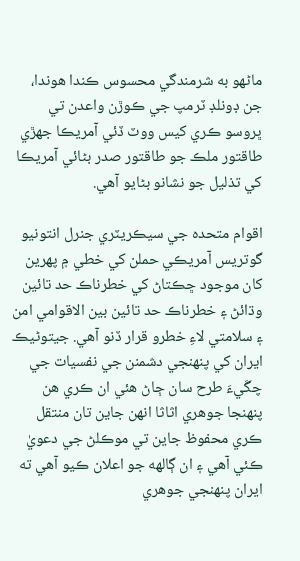ماڻهو به شرمندگي محسوس ڪندا هوندا، جن ڊونلڊ ٽرمپ جي ڪوڙن واعدن تي ڀروسو ڪري کيس ووٽ ڏئي آمريڪا جهڙي طاقتور ملڪ جو طاقتور صدر بڻائي آمريڪا کي تذليل جو نشانو بڻايو آهي.

اقوام متحده جي سيڪريٽري جنرل انتونيو گوتريس آمريڪي حملن کي خطي ۾ پهرين کان موجود ڇڪتاڻ کي خطرناڪ حد تائين وڌائڻ ۽ خطرناڪ حد تائين بين الاقوامي امن ۽ سلامتي لاءِ خطرو قرار ڏنو آهي. جيتوڻيڪ ايران کي پنهنجي دشمنن جي نفسيات جي چڱيءَ طرح سان ڄاڻ هئي ان ڪري هن پنهنجا جوهري اثاثا انهن جاين تان منتقل ڪري محفوظ جاين تي موڪلڻ جي دعويٰ ڪئي آهي ۽ ان ڳالهه جو اعلان ڪيو آهي ته ايران پنهنجي جوهري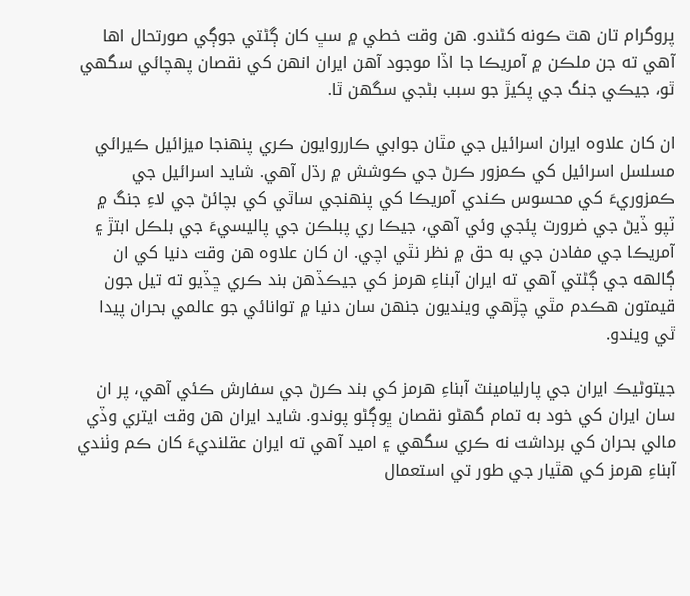پروگرام تان هٿ ڪونه کڻندو. هن وقت خطي ۾ سڀ کان ڳڻتي جوڳي صورتحال اها آهي ته جن ملڪن ۾ آمريڪا جا اڏا موجود آهن ايران انهن کي نقصان پهچائي سگهي ٿو، جيڪي جنگ جي پکيڙ جو سبب بڻجي سگهن ٿا.

ان کان علاوه ايران اسرائيل جي مٿان جوابي ڪارروايون ڪري پنهنجا ميزائيل ڪيرائي مسلسل اسرائيل کي ڪمزور ڪرڻ جي ڪوشش ۾ رڌل آهي. شايد اسرائيل جي ڪمزوريءَ کي محسوس ڪندي آمريڪا کي پنهنجي ساٿي کي بچائڻ جي لاءِ جنگ ۾ ٽپو ڏيڻ جي ضرورت پئجي وئي آهي، جيڪا ري پبلڪن جي پاليسيءَ جي بلڪل ابتڙ ۽ آمريڪا جي مفادن جي به حق ۾ نظر نٿي اچي. ان کان علاوه هن وقت دنيا کي ان ڳالهه جي ڳڻتي آهي ته ايران آبناءِ هرمز کي جيڪڏهن بند ڪري ڇڏيو ته تيل جون قيمتون هڪدم مٿي چڙهي وينديون جنهن سان دنيا ۾ توانائي جو عالمي بحران پيدا ٿي ويندو.

جيتوڻيڪ ايران جي پارليامينٽ آبناءِ هرمز کي بند ڪرڻ جي سفارش ڪئي آهي، پر ان سان ايران کي خود به تمام گهڻو نقصان ڀوڳڻو پوندو. شايد ايران هن وقت ايتري وڏي مالي بحران کي برداشت نه ڪري سگهي ۽ اميد آهي ته ايران عقلنديءَ کان ڪم وٺندي آبناءِ هرمز کي هٿيار جي طور تي استعمال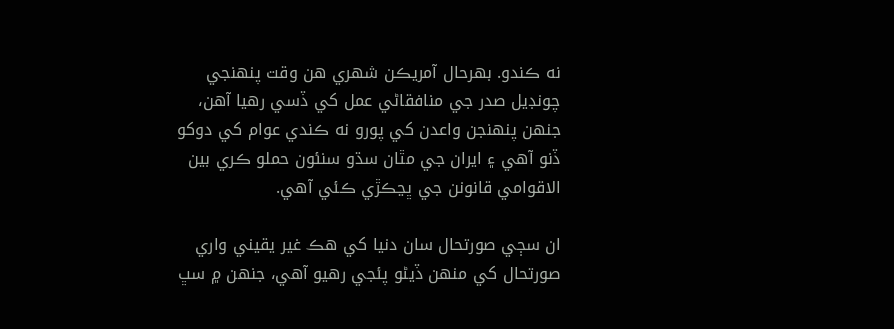نه ڪندو. بهرحال آمريڪن شهري هن وقت پنهنجي چونڊيل صدر جي منافقاڻي عمل کي ڏسي رهيا آهن، جنهن پنهنجن واعدن کي پورو نه ڪندي عوام کي دوکو ڏنو آهي ۽ ايران جي مٿان سڌو سنئون حملو ڪري بين الاقوامي قانونن جي ڀڃڪڙي ڪئي آهي.

ان سڄي صورتحال سان دنيا کي هڪ غير يقيني واري صورتحال کي منهن ڏيڻو پئجي رهيو آهي، جنهن ۾ سڀ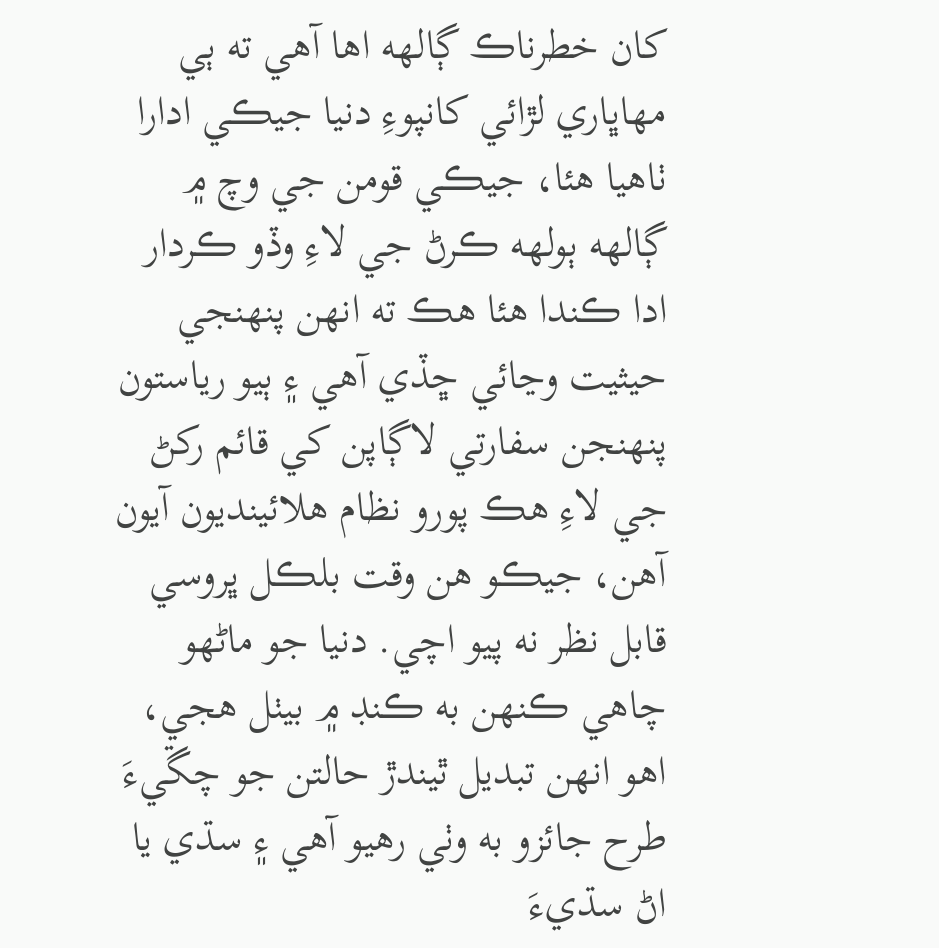کان خطرناڪ ڳالهه اها آهي ته ٻي مهاڀاري لڙائي کانپوءِ دنيا جيڪي ادارا ٺاهيا هئا، جيڪي قومن جي وچ ۾ ڳالهه ٻولهه ڪرڻ جي لاءِ وڏو ڪردار ادا ڪندا هئا هڪ ته انهن پنهنجي حيثيت وڃائي ڇڏي آهي ۽ ٻيو رياستون پنهنجن سفارتي لاڳاپن کي قائم رکڻ جي لاءِ هڪ پورو نظام هلائينديون آيون آهن، جيڪو هن وقت بلڪل ڀروسي قابل نظر نه پيو اچي. دنيا جو ماڻهو چاهي ڪنهن به ڪنڊ ۾ بيٺل هجي، اهو انهن تبديل ٿيندڙ حالتن جو چڱيءَ طرح جائزو به وٺي رهيو آهي ۽ سڌي يا اڻ سڌيءَ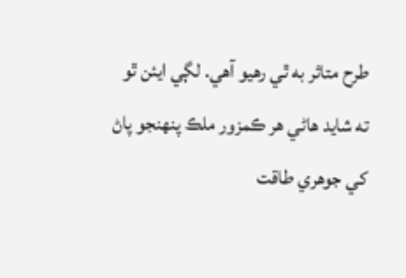طرح متاثر به ٿي رهيو آهي. لڳي ايئن ٿو ته شايد هاڻي هر ڪمزور ملڪ پنهنجو پاڻ کي جوهري طاقت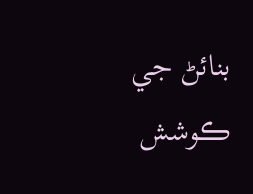بنائڻ جي ڪوشش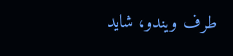طرف ويندو، شايد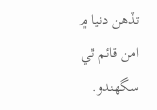تڏهن دنيا ۾ امن قائم ٿي سگهندو.